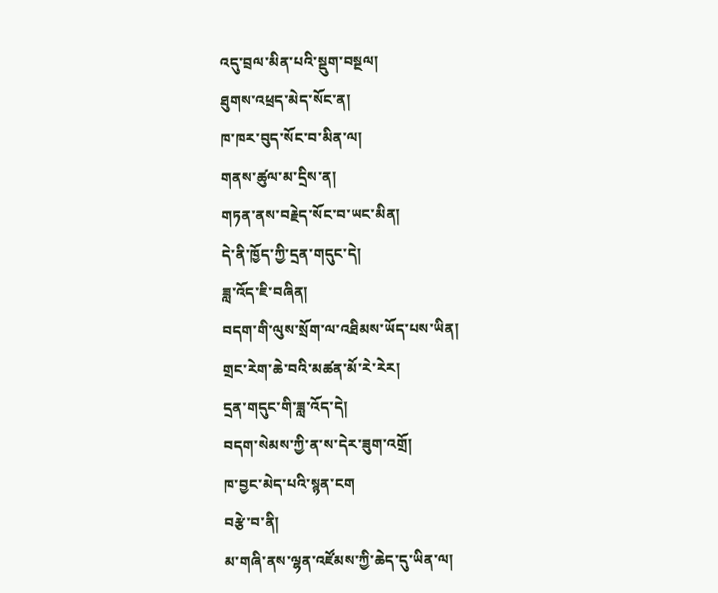འདུ་བྲལ་མིན་པའི་སྡུག་བསྔལ།
ཐུགས་འཕྲད་མེད་སོང་ན།
ཁ་ཁར་བུད་སོང་བ་མིན་ལ།
གནས་ཚུལ་མ་དྲིས་ན།
གཏན་ནས་བརྗེད་སོང་བ་ཡང་མིན།
དེ་ནི་ཁྱོད་ཀྱི་དྲན་གདུང་དེ།
ཟླ་འོད་ཇི་བཞིན།
བདག་གི་ལུས་སྲོག་ལ་འཐིམས་ཡོད་པས་ཡིན།
གྲང་རེག་ཆེ་བའི་མཚན་མོ་རེ་རེར།
དྲན་གདུང་གི་ཟླ་འོད་དེ།
བདག་སེམས་ཀྱི་ན་ས་དེར་ཟུག་འགྲོ།
ཁ་བྱང་མེད་པའི་སྙན་ངག
བརྩེ་བ་ནི།
མ་གཞི་ནས་ལྷན་འཛོམས་ཀྱི་ཆེད་དུ་ཡིན་ལ།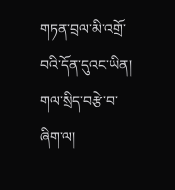གཏན་བྲལ་མི་འགྲོ་བའི་དོན་དུའང་ཡིན།
གལ་སྲིད་བརྩེ་བ་ཞིག་ལ།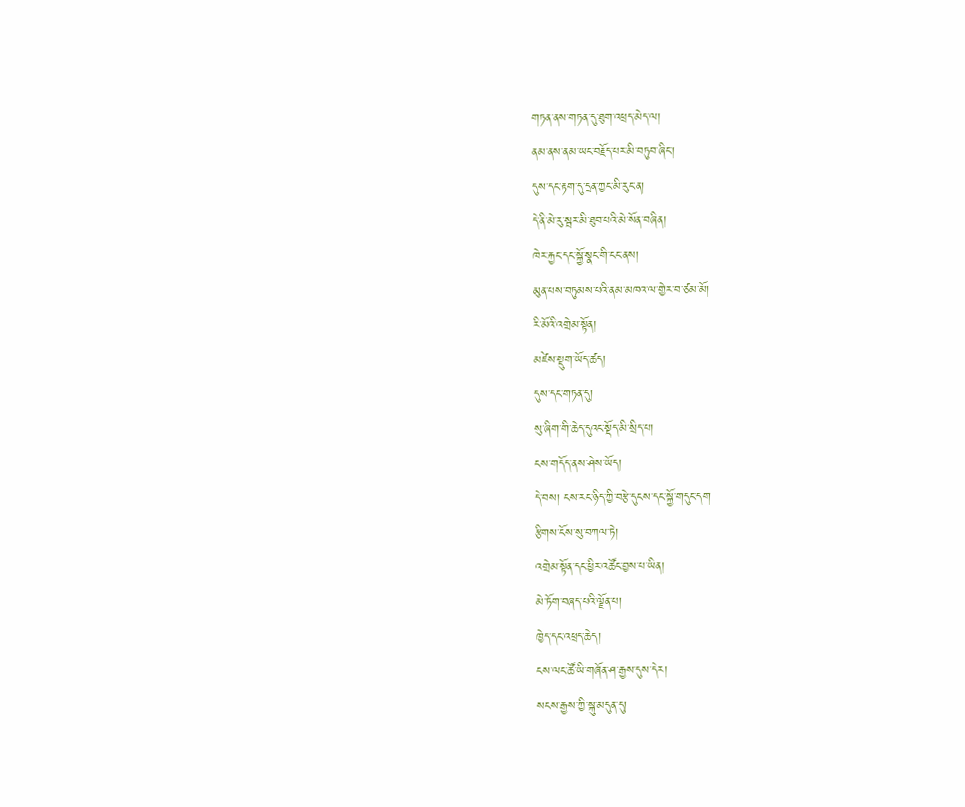གཏན་ནས་གཏན་དུ་ཐུག་འཕྲད་མེད་ལ།
ནམ་ནས་ནམ་ཡང་བརྗོད་པར་མི་བཏུབ་ཞིང་།
དུས་དང་རྟག་དུ་དྲན་ཀྱང་མི་རུང་ན།
དེ་ནི་མེ་རུ་སྦར་མི་ཐུབ་པའི་མེ་སོན་བཞིན།
ཁེར་རྐྱང་དང་སྐྱོ་སྣང་གི་ངང་ནས།
མུན་པས་བཏུམས་པའི་ནམ་མཁའ་ལ་གྱེར་བ་ཙམ་མོ།
རི་མོའི་འགྲེམ་སྟོན།
མཛེས་སྡུག་ཡོད་ཚད།
དུས་དང་གཏན་དུ།
སུ་ཞིག་གི་ཆེད་དུའང་སྡོད་མི་སྲིད་པ།
ངས་གདོད་ནས་ཤེས་ཡོད།
དེ་བས། ངས་རང་ཉིད་ཀྱི་བརྩེ་དུངས་དང་སྐྱོ་གདུང་དག
རྩིགས་ངོས་སུ་བཀལ་ཏེ།
འགྲེམ་སྟོན་དང་ཕྱིར་འཚོང་བྱས་པ་ཡིན།
མེ་ཏོག་བཞད་པའི་ལྗོན་པ།
ཁྱེད་དང་འཕྲད་ཆེད།
ངས་ལང་ཚོ་ཡི་གཞོན་ཤ་རྒྱས་དུས་དེར།
སངས་རྒྱས་ཀྱི་སྐུ་མདུན་དུ།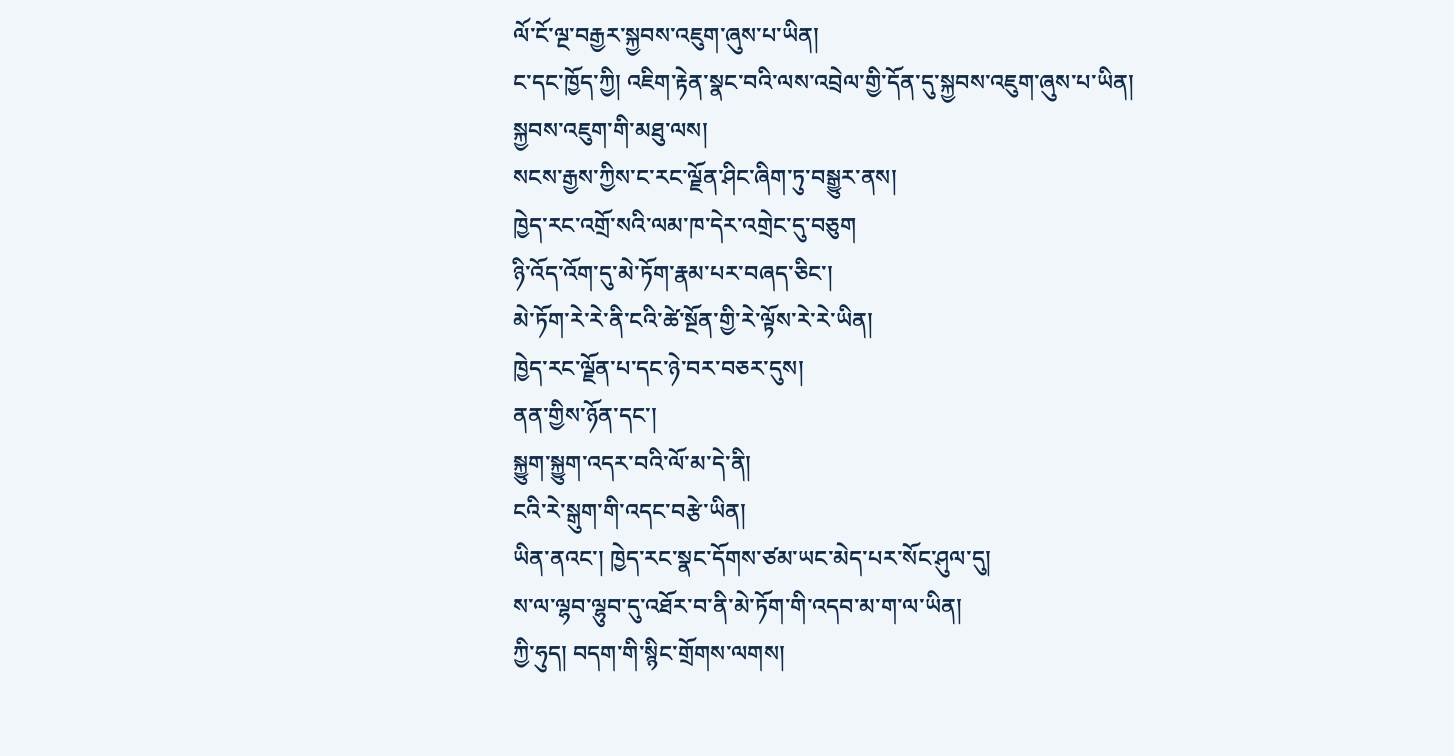ལོ་ངོ་ལྔ་བརྒྱར་སྐྱབས་འཇུག་ཞུས་པ་ཡིན།
ང་དང་ཁྱོད་ཀྱི། འཇིག་རྟེན་སྣང་བའི་ལས་འབྲེལ་གྱི་དོན་དུ་སྐྱབས་འཇུག་ཞུས་པ་ཡིན།
སྐྱབས་འཇུག་གི་མཐུ་ལས།
སངས་རྒྱས་ཀྱིས་ང་རང་ལྗོན་ཤིང་ཞིག་ཏུ་བསྒྱུར་ནས།
ཁྱེད་རང་འགྲོ་སའི་ལམ་ཁ་དེར་འགྲེང་དུ་བཅུག
ཉི་འོད་འོག་དུ་མེ་ཏོག་རྣམ་པར་བཞད་ཅིང་།
མེ་ཏོག་རེ་རེ་ནི་ངའི་ཚེ་སྔོན་གྱི་རེ་ལྟོས་རེ་རེ་ཡིན།
ཁྱེད་རང་ལྗོན་པ་དང་ཉེ་བར་བཅར་དུས།
ནན་གྱིས་ཉོན་དང་།
སྐྱུག་སྐྱུག་འདར་བའི་ལོ་མ་དེ་ནི།
ངའི་རེ་སྒུག་གི་འདང་བརྩེ་ཡིན།
ཡིན་ནའང་། ཁྱེད་རང་སྣང་དོགས་ཙམ་ཡང་མེད་པར་སོང་ཤུལ་དུ།
ས་ལ་ལྷབ་ལྷུབ་དུ་འཐོར་བ་ནི་མེ་ཏོག་གི་འདབ་མ་ག་ལ་ཡིན།
ཀྱི་ཧུད། བདག་གི་སྙིང་གྲོགས་ལགས།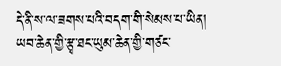དེ་ནི་ས་ལ་ཟགས་པའི་བདག་གི་སེམས་པ་ཡིན།
ཡབ་ཆེན་གྱི་རྩྭ་ཐང་ཡུམ་ཆེན་གྱི་གཙང་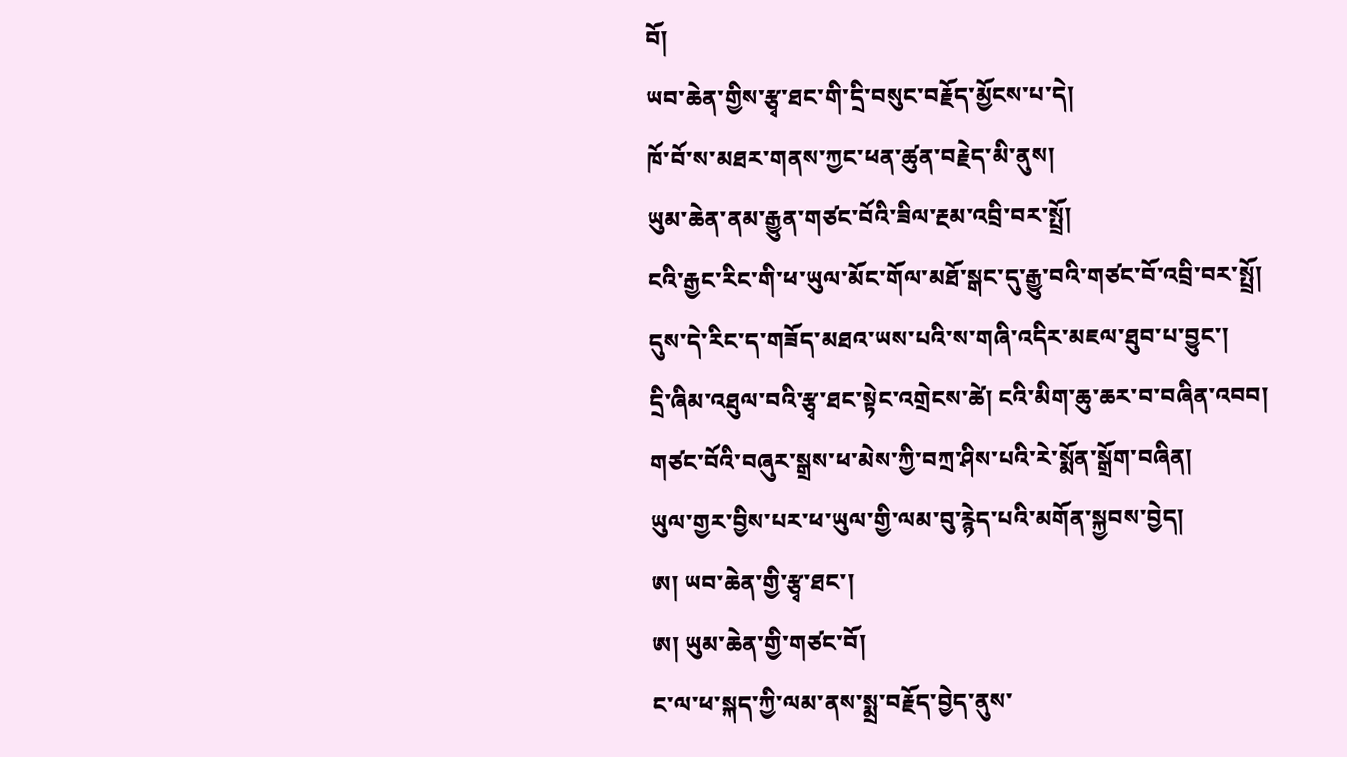བོ།
ཡབ་ཆེན་གྱིས་རྩྭ་ཐང་གི་དྲི་བསུང་བརྗོད་མྱོངས་པ་དེ།
ཁོ་བོ་ས་མཐར་གནས་ཀྱང་ཕན་ཚུན་བརྗེད་མི་ནུས།
ཡུམ་ཆེན་ནམ་རྒྱུན་གཙང་བོའི་ཟིལ་རྔམ་འབྲི་བར་སྤྲོ།
ངའི་རྒྱང་རིང་གི་ཕ་ཡུལ་མོང་གོལ་མཐོ་སྒང་དུ་རྒྱུ་བའི་གཙང་བོ་འབྲི་བར་སྤྲོ།
དུས་དེ་རིང་ད་གཟོད་མཐའ་ཡས་པའི་ས་གཞི་འདིར་མཇལ་ཐུབ་པ་བྱུང་།
དྲི་ཞིམ་འཐུལ་བའི་རྩྭ་ཐང་སྟེང་འགྲེངས་ཚེ། ངའི་མིག་ཆུ་ཆར་བ་བཞིན་འབབ།
གཙང་བོའི་བཞུར་སྒྲས་ཕ་མེས་ཀྱི་བཀྲ་ཤིས་པའི་རེ་སྨོན་སྒྲོག་བཞིན།
ཡུལ་གྱར་བྱིས་པར་ཕ་ཡུལ་གྱི་ལམ་བུ་རྙེད་པའི་མགོན་སྐྱབས་བྱེད།
ཨ། ཡབ་ཆེན་གྱི་རྩྭ་ཐང་།
ཨ། ཡུམ་ཆེན་གྱི་གཙང་བོ།
ང་ལ་ཕ་སྐད་ཀྱི་ལམ་ནས་སྨྲ་བརྗོད་བྱེད་ནུས་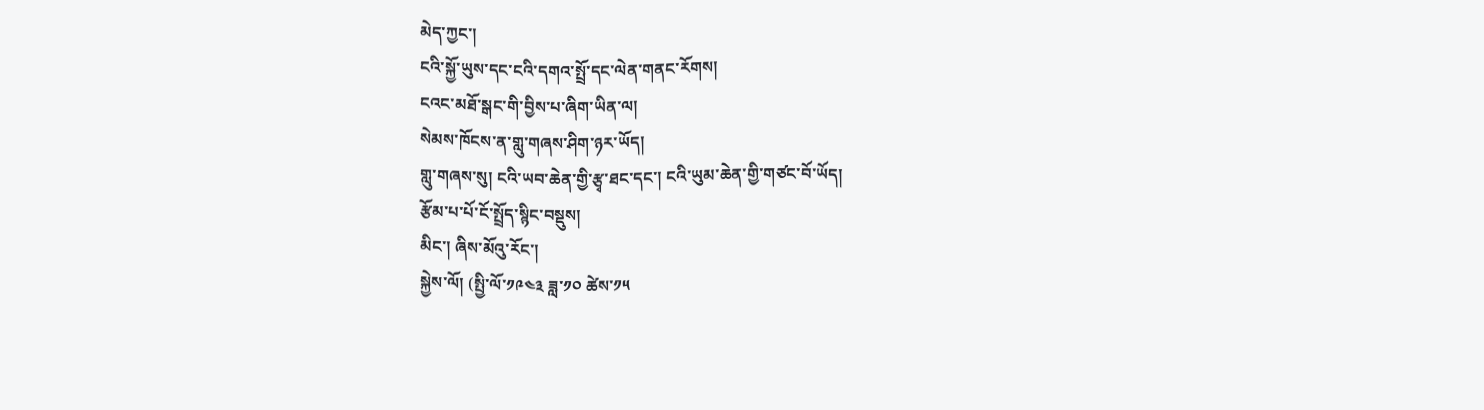མེད་ཀྱང་།
ངའི་སྐྱོ་ཡུས་དང་ངའི་དགའ་སྤྲོ་དང་ལེན་གནང་རོགས།
ངའང་མཐོ་སྒང་གི་བྱིས་པ་ཞིག་ཡིན་ལ།
སེམས་ཁོངས་ན་གླུ་གཞས་ཤིག་ཉར་ཡོད།
གླུ་གཞས་སུ། ངའི་ཡབ་ཆེན་གྱི་རྩྭ་ཐང་དང་། ངའི་ཡུམ་ཆེན་གྱི་གཙང་བོ་ཡོད།
རྩོམ་པ་པོ་ངོ་སྤྲོད་སྙིང་བསྡུས།
མིང་། ཞིས་མོའུ་རོང་།
སྐྱེས་ལོ། (སྤྱི་ལོ་༡༩༤༣ ཟླ་༡༠ ཚེས་༡༥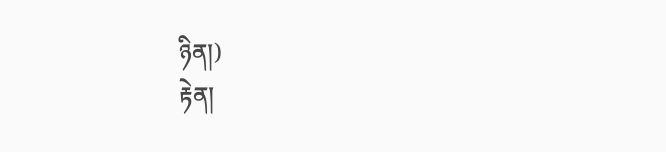ཉིན།)
རྟེན།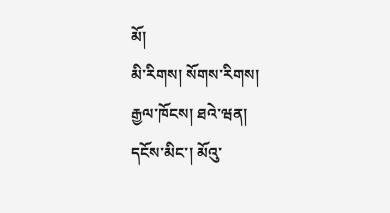མོ།
མི་རིགས། སོགས་རིགས།
རྒྱལ་ཁོངས། ཐའེ་ཝན།
དངོས་མིང་། མོའུ་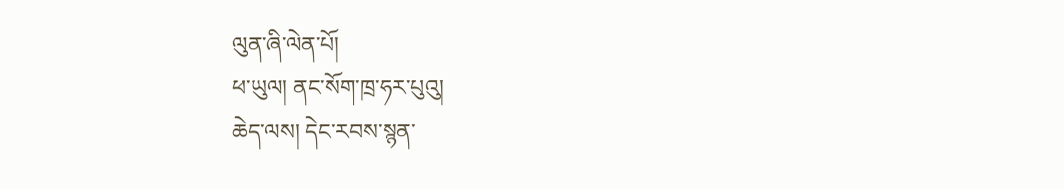ལུན་ཞི་ལེན་པོ།
ཕ་ཡུལ། ནང་སོག་ཁྲ་ཧར་པུའུ།
ཆེད་ལས། དེང་རབས་སྙན་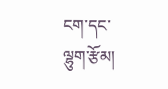ངག་དང་ལྷུག་རྩོམ།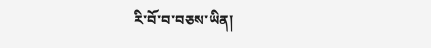རི་བོ་བ་བཅས་ཡིན།